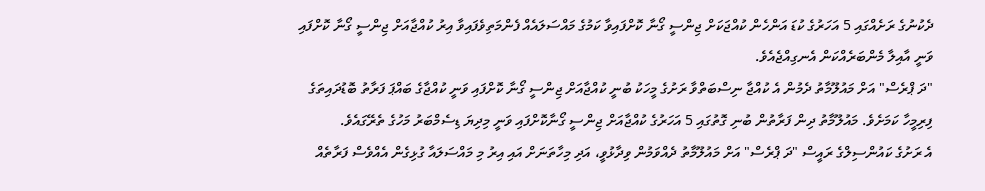ދެކުނުގެ ރަށެއްގައި 5 އަހަރުގެ ކުޑަ އަންހެން ކުއްޖަކަށް ޖިންސީ ގޯނާ ކޮށްފައިވާ ކަމުގެ މައްސަލައެއް ފެންމަތިވެފައިވާ އިރު ކުއްޖާއަށް ޖިންސީ ގޯނާ ކޮށްފައި ވަނީ އާއިލާ މެންބަރެއްކަން އެނގިއްޖެއެވެ.
"ދަ ޕްރެސް" އަށް މައުލޫމާތު ދެމުން އެ ކުއްޖާ ނިސްބަތްވާ ރަށުގެ މީހަކު ބުނީ ކުއްޖާއަށް ޖިންސީ ގޯނާ ކޮށްފައި ވަނީ ކުއްޖާގެ ބައްޕަ ފަރާތު ބޮޑުދައިތަގެ ފިރިމީހާ ކަމަށެވެ. މައުލޫމާތު ދިން ފަރާތުން ބުނި ގޮތުގައި 5 އަހަރުގެ ކުއްޖާއަށް ޖިންސީ ގޯނާކޮށްފައި ވަނީ މިދިޔަ ޑިސެމްބަރު މަހުގެ ތެރޭގައެވެ.
އެ ރަށުގެ ކައުންސިލްގެ ރައީސް "ދަ ޕްރެސް" އަށް މައުލޫމާތު ދެއްވަމުން ވިދާޅުވީ، އަދި މިހާތަނަށް އައި އިރު މި މައްސަލައާ ގުޅިގެން އެއްވެސް ފަރާތެއް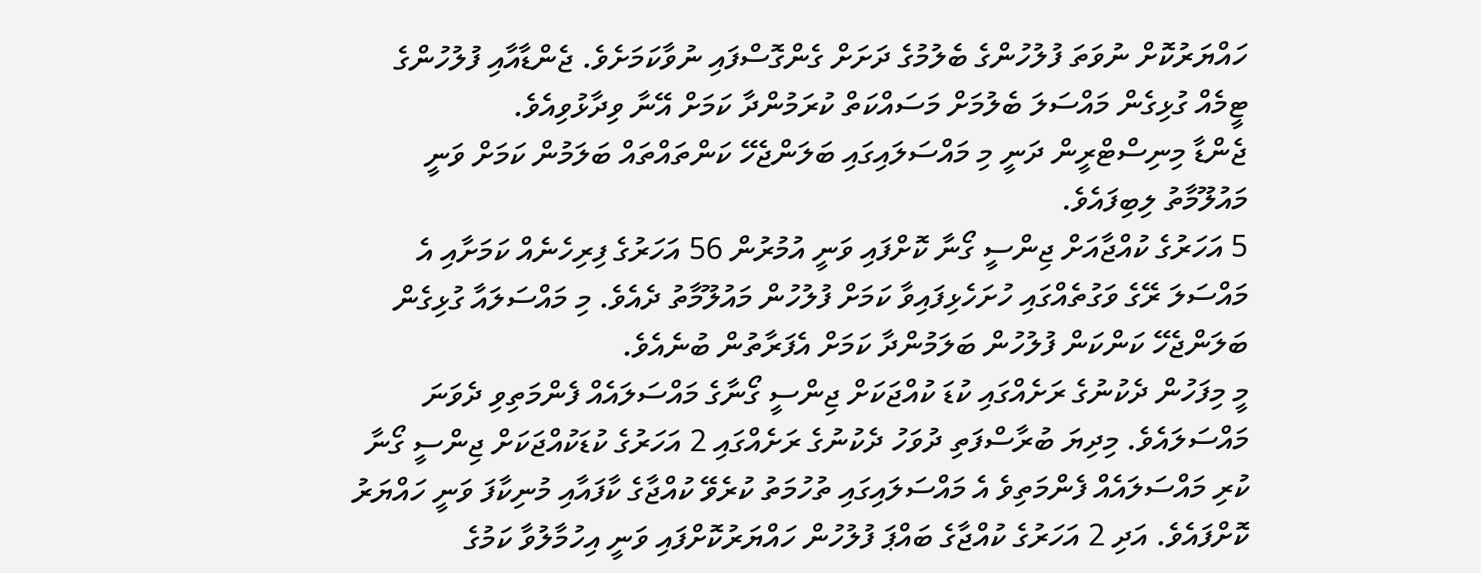ހައްޔަރުކޮށް ނުވަތަ ފުލުހުންގެ ބެލުމުގެ ދަށަށް ގެންގޮސްފައި ނުވާކަމަށެވެ. ޖެންޑާއާއި ފުލުހުންގެ ޓީމެއް ގުޅިގެން މައްސަލަ ބެލުމަށް މަސައްކަތް ކުރަމުންދާ ކަމަށް އޭނާ ވިދާޅުވިއެވެ.
ޖެންޑާ މިނިސްޓްރީން ދަނީ މި މައްސަލައިގައި ބަލަންޖެހޭ ކަންތައްތައް ބަލަމުން ކަމަށް ވަނީ މައުލޫމާތު ލިބިފައެވެ.
5 އަހަރުގެ ކުއްޖާއަށް ޖިންސީ ގޯނާ ކޮށްފައި ވަނީ އުމުރުން 56 އަހަރުގެ ފިރިހެނެއް ކަމަށާއި އެ މައްސަލަ ރޭގެ ވަގުތެއްގައި ހުށަހެޅިފައިވާ ކަމަށް ފުލުހުން މައުލޫމާތު ދެއެވެ. މި މައްސަލައާ ގުޅިގެން ބަލަންޖެހޭ ކަންކަން ފުލުހުން ބަލަމުންދާ ކަމަށް އެފަރާތުން ބުނެއެވެ.
މީ މިފަހުން ދެކުނުގެ ރަށެއްގައި ކުޑަ ކުއްޖަކަށް ޖިންސީ ގޯނާގެ މައްސަލައެއް ފެންމަތިވި ދެވަނަ މައްސަލައެވެ. މިދިޔަ ބުރާސްފަތި ދުވަހު ދެކުނުގެ ރަށެއްގައި 2 އަހަރުގެ ކުޑަކުއްޖަކަށް ޖިންސީ ގޯނާ ކުރި މައްސަލައެއް ފެންމަތިވެ އެ މައްސަލައިގައި ތުހުމަތު ކުރެވޭ ކުއްޖާގެ ކާފައާއި މުނިކާފަ ވަނީ ހައްޔަރު ކޮށްފައެވެ. އަދި 2 އަހަރުގެ ކުއްޖާގެ ބައްޕަ ފުލުހުން ހައްޔަރުކޮށްފައި ވަނީ އިހުމާލުވާ ކަމުގެ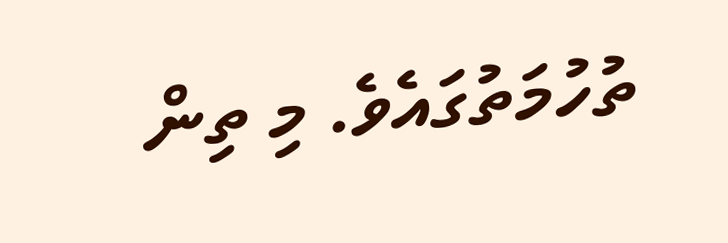ތުހުމަތުގައެވެ. މި ތިން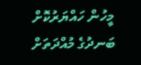މީހުން ހައްޔަރުކޮށް ބަނދުގެ މުއްދަތަށް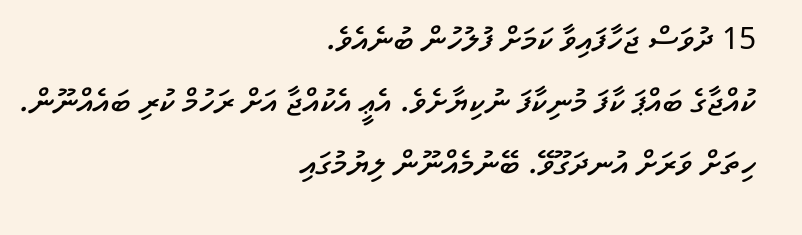15 ދުވަސް ޖަހާފައިވާ ކަމަށް ފުލުހުން ބުނެއެވެ.
ކުއްޖާގެ ބައްޕަ ކާފަ މުނިކާފަ ނުކިޔާށެވެ. އެޢީ އެކުއްޖާ އަށް ރަހުމް ކުރި ބައެއްނޫން. ހިތަށް ވަރަށް އުނދަގޫވޭ. ބޭނުމެއްނޫން ލިޔުމުގައި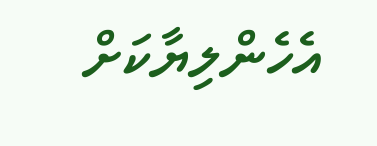އެހެންލިޔާކަށް